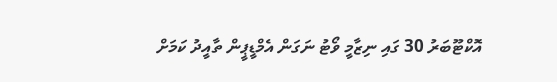އޮކްޓޫބަރު 30 ގައި ނިޒާމީ ވޯޓު ނަގަން އެމްޑީޕީން ތާއީދު ކަމަށް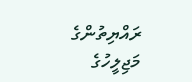ރައްޔިތުންގެ މަޖިލީހުގެ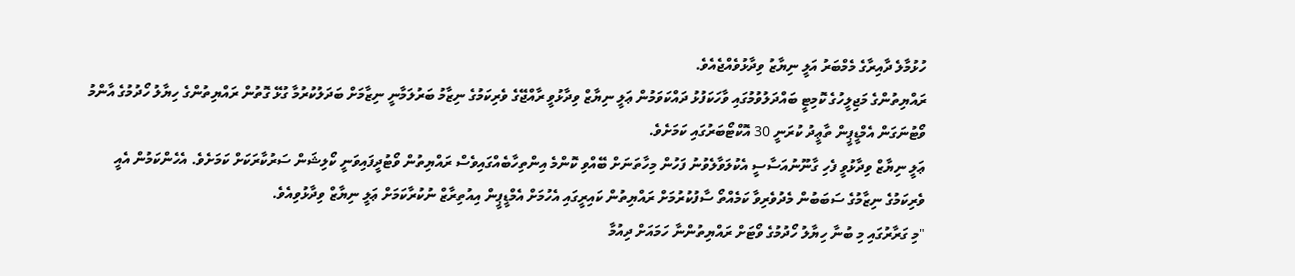ހުޅުމާލެ ދާއިރާގެ މެމްބަރު އަލީ ނިޔާޒު ވިދާޅުވެއްޖެއެވެ.
ރައްޔިތުންގެ މަޖިލީހުގެ ކޮމިޓީ ބައްދަލުވުމުގައި ވާހަކަފުޅު ދައްކަވަމުން ޢަލީ ނިޔާޒް ވިދާޅުވީ ރާއްޖޭގެ ވެރިކަމުގެ ނިޒާމު ބަރުލަމާނީ ނިޒާމަށް ބަދަލުކުރުމާ ގުޅޭ ގޮތުން ރައްޔިތުންގެ ހިޔާލު ހޯދުމުގެ އާންމު ވޯޓުނަގަން އެމްޑީޕީން ތާޢީދު ކުރަނީ 30 އޮކްޓޯބަރުގައި ކަމަށެވެ.
ޢަލީ ނިޔާޒް ވިދާޅުވީ ފެހި ގާނޫނުއަސާސީ އެކުލަވާލެވުނު ފަހުން މިހާތަނަށް ބޭއްވި ކޮންމެ އިންތިހާބެއްގައިވެސް ރައްޔިތުން ވޯޓުދީފައިވަނީ ކޯލިޝަން ސަރުކާރަކަށް ކަމަށެވެ. އެހެންކަމުން އެއީ ވެރިކަމުގެ ނިޒާމުގެ ސަބަބުން މެދުވެރިވާ ކަމެއްތޯ ސާފުކުރުމަށް ރައްޔިތުން ކައިރީގައި އެހުމަށް އެމްޑީޕީން އިއުތިރާޒް ނުކުރާކަމަށް ޢަލީ ނިޔާޒް ވިދާޅުވިއެވެ.
"މި ގަރާރުގައި މި ބުނާ ހިޔާލު ހޯދުމުގެ ވޯޓަށް ރައްޔިތުންނާ ހަމައަށް ދިއުމާ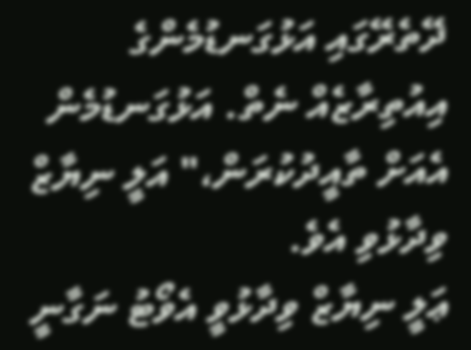ދޭތެރޭގައި އަޅުގަނޑުމެންގެ އިއުތިރާޒެއް ނެތް. އަޅުގަނޑުމެން އެއަށް ތާއީދުކުރަން،" އަލީ ނިޔާޒް ވިދާޅުވި އެވެ.
ޢަލީ ނިޔާޒް ވިދާޅުވީ އެވޯޓު ނަގާނީ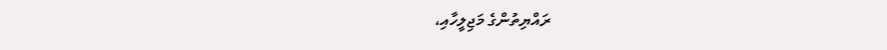ރައްޔިތުންގެ މަޖިލީހާއި،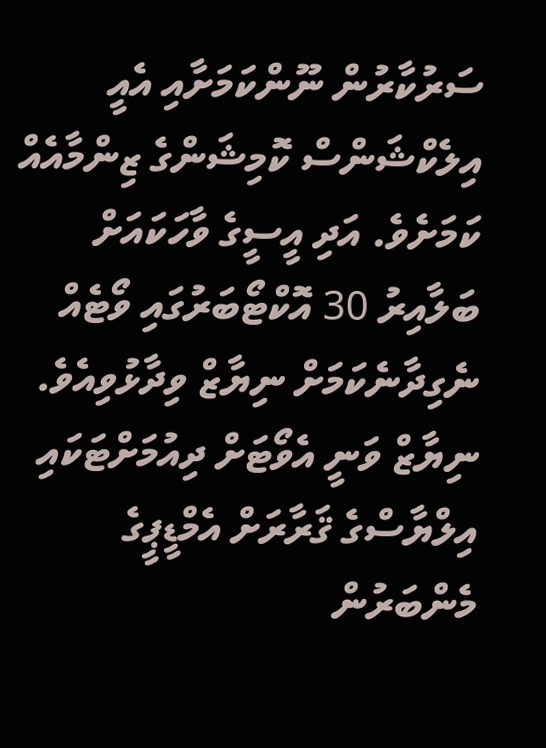ސަރުކާރުން ނޫންކަމަށާއި އެއީ އިލެކްޝަންސް ކޮމިޝަންގެ ޒިންމާއެއް ކަމަށެވެ. އަދި އީސީގެ ވާހަކައަށް ބަލާއިރު 30 އޮކްޓޯބަރުގައި ވޯޓެއް ނެގިދާނެކަމަށް ނިޔާޒް ވިދާޅުވިއެވެ. ނިޔާޒް ވަނީ އެވޯޓަށް ދިއުމަށްޓަކައި އިލްޔާސްގެ ޤަރާރަށް އެމްޑީޕީގެ މެންބަރުން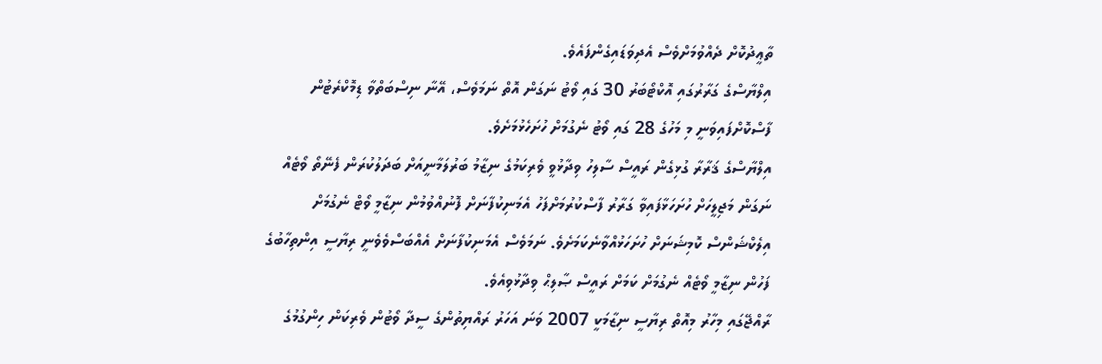ތާޢީދުކޮށް ދެއްވުމަށްވެސް އެދިވަޑައިގެންފައެވެ.
އިލްޔާސްގެ ގަރާރުގައި އޮކްޓޯބަރު 30 ގައި ވޯޓު ނަގަން އޮތް ނަމަވެސް، އޭނާ ނިސްބަތްވާ ޑިމޮކްރެޓުން ފާސްކޮށްފައިވަނީ މި މަހުގެ 28 ގައި ވޯޓު ނެގުމަށް ހުށަހެޅުމަށެވެ.
އިލްޔާސްގެ ޤަރާރާ ގުޅިގެން ރައީސް ސާލިހު ވިދާޅުވީ ވެރިކަމުގެ ނިޒާމު ބަރުލަމާނީއަށް ބަދަލުކުރަން ފެނޭތޯ ވޯޓެއް ނަގަން މަޖިލީހަށް ހުށަހަޅާފައިވާ ގަރާރު ފާސްކުރުމަށްފަހު އެމަނިކުފާނަށް ފޮނުއްވުމުން ނިޒާމީ ވޯޓް ނެގުމަށް އިލެކްޝަންސް ކޮމިޝަނަށް ހުށަހަޅުއްވާނެކަމަށެވެ. ނަމަވެސް އެމަނިކުފާނަށް އެއްބަސްވެވެނީ ރިޔާސީ އިންތިހާބުގެ ފަހުން ނިޒާމީ ވޯޓެއް ނެގުމަށް ކަމަށް ރައީސް ޞާލިޙް ވިދާޅުވިއެވެ.
ރާއްޖޭގައި މިހާރު މިއޮތް ރިޔާސީ ނިޒާމަކީ 2007 ވަނަ އަހަރު ރައްޔިތުންގެ ސީދާ ވޯޓުން ވެރިކަން ހިންގުމުގެ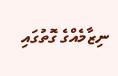ނިޒާމެއްގެ ގޮތުގައި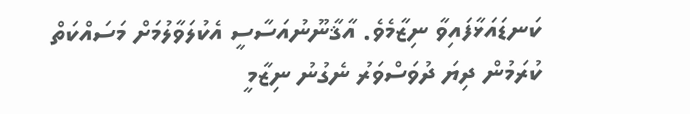ކަނޑައަޅާފައިވާ ނިޒާމެވެ. އާޤާނޫނުއަސާސީ އެކުލަވާލުމަށް މަސައްކަތް ކުރަމުން ދިޔަ ދުވަސްވަރު ނެގުނު ނިޒާމީ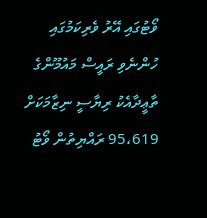ވޯޓުގައި އޭރު ވެރިކަމުގައި ހުންނެވި ރައީސް މައުމޫންގެ ތާޢީދާއެކު ރިޔާސީ ނިޒާމަކަށް 95،619 ރައްޔިތުން ވޯޓު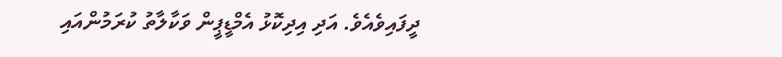ދީފައިވެއެވެ. އަދި އިދިކޮޅު އެމްޑީޕީން ވަކާލާތު ކުރަމުންއައި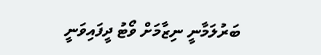ބަރުލަމާނީ ނިޒާމަށް ވޯޓު ދީފައިވަނީ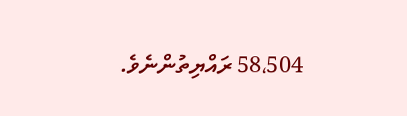58،504 ރައްޔިތުންނެވެ.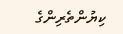ކިޔުންތެރިންގެ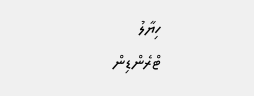ހިޔާލު
ޓްރެންޑިން